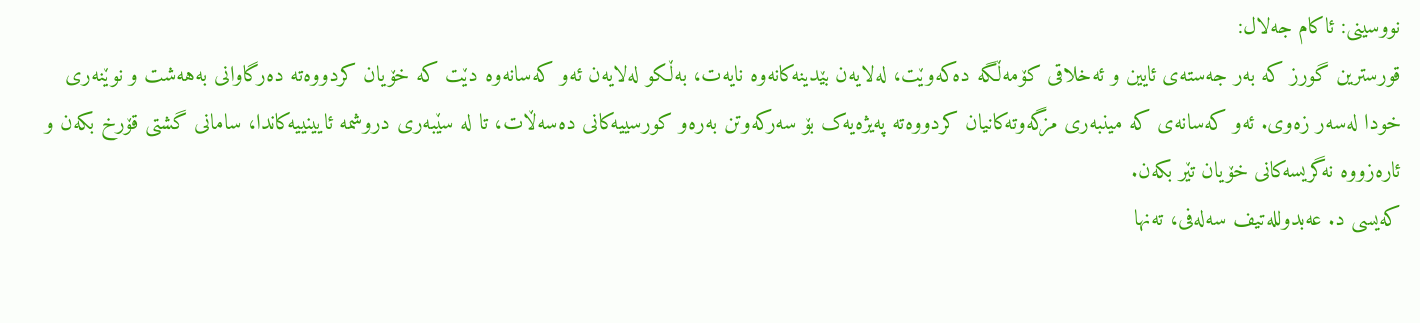نووسینی: ئاکام جەلال:
قورسترین گورز کە بەر جەستەی ئایین و ئەخلاقی کۆمەڵگە دەکەوێت، لەلایەن بێدینەکانەوە نایەت، بەڵکو لەلایەن ئەو کەسانەوە دێت کە خۆیان کردووەتە دەرگاوانی بەهەشت و نوێنەری خودا لەسەر زەوی. ئەو کەسانەی کە مینبەری مزگەوتەکانیان کردووەتە پەیژەیەک بۆ سەرکەوتن بەرەو کورسییەکانی دەسەڵات، تا لە سێبەری دروشمە ئایینییەکاندا، سامانی گشتی قۆرخ بکەن و ئارەزووە نەگریسەکانی خۆیان تێر بکەن.
کەیسی د. عەبدوللەتیف سەلەفی، تەنها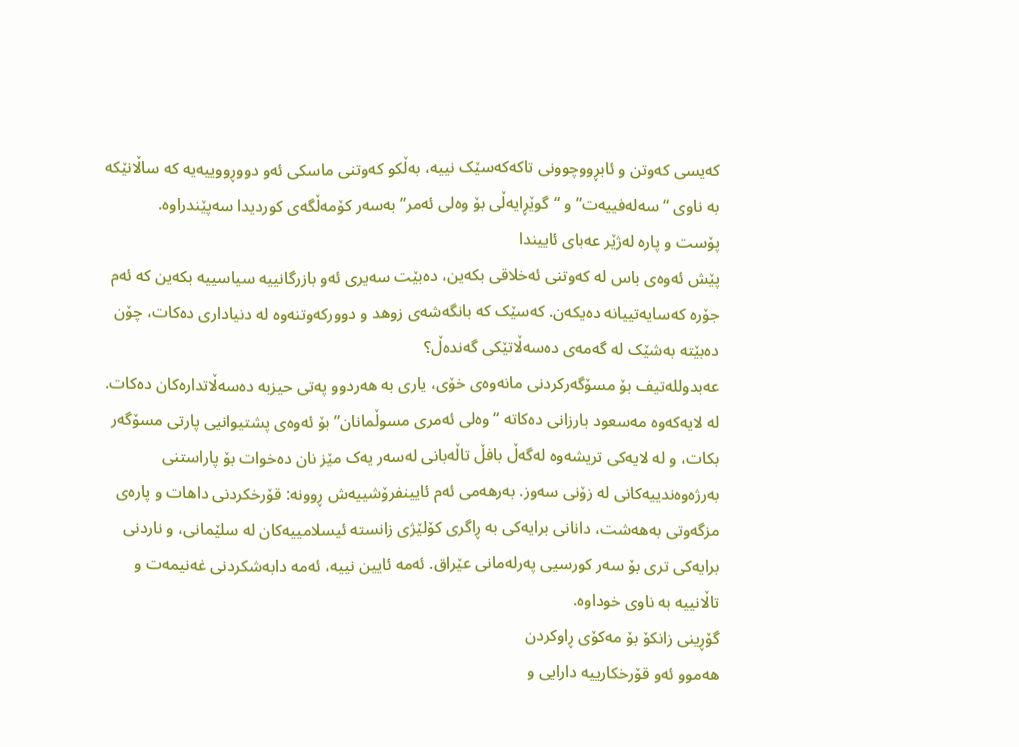کەیسی کەوتن و ئابڕووچوونی تاکەکەسێک نییە، بەڵکو کەوتنی ماسکی ئەو دووڕووییەیە کە ساڵانێکە بە ناوی “سەلەفییەت” و “گوێڕایەڵی بۆ وەلی ئەمر” بەسەر کۆمەڵگەی کوردیدا سەپێندراوە.
پۆست و پارە لەژێر عەبای ئاییندا
پێش ئەوەی باس لە کەوتنی ئەخلاقی بکەین، دەبێت سەیری ئەو بازرگانییە سیاسییە بکەین کە ئەم جۆرە کەسایەتییانە دەیکەن. کەسێک کە بانگەشەی زوهد و دوورکەوتنەوە لە دنیاداری دەکات، چۆن دەبێتە بەشێک لە گەمەی دەسەڵاتێکی گەندەڵ؟
عەبدوللەتیف بۆ مسۆگەرکردنی مانەوەی خۆی، یاری بە هەردوو پەتی حیزبە دەسەڵاتدارەکان دەکات. لە لایەکەوە مەسعود بارزانی دەکاتە “وەلی ئەمری مسوڵمانان” بۆ ئەوەی پشتیوانیی پارتی مسۆگەر بکات، و لە لایەکی تریشەوە لەگەڵ بافڵ تاڵەبانی لەسەر یەک مێز نان دەخوات بۆ پاراستنی بەرژەوەندییەکانی لە زۆنی سەوز. بەرهەمی ئەم ئایینفرۆشییەش ڕوونە: قۆرخکردنی داهات و پارەی مزگەوتی بەهەشت، دانانی برایەکی بە ڕاگری کۆلێژی زانستە ئیسلامییەکان لە سلێمانی، و ناردنی برایەکی تری بۆ سەر کورسیی پەرلەمانی عێراق. ئەمە ئایین نییە، ئەمە دابەشکردنی غەنیمەت و تاڵانییە بە ناوی خوداوە.
گۆڕینی زانکۆ بۆ مەکۆی ڕاوکردن
هەموو ئەو قۆرخکارییە دارایی و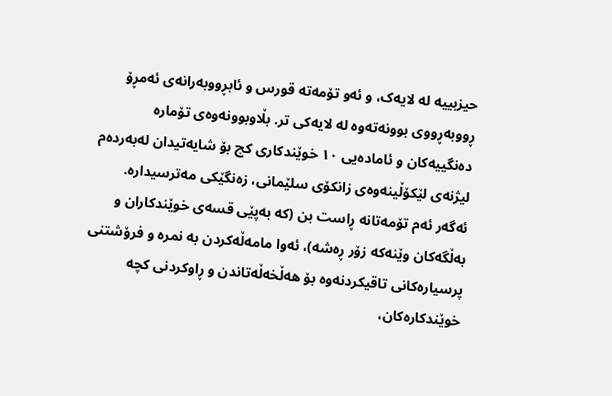حیزبییە لە لایەک، و ئەو تۆمەتە قورس و ئابڕووبەرانەی ئەمڕۆ ڕووبەڕووی بوونەتەوە لە لایەکی تر. بڵاوبوونەوەی تۆمارە دەنگییەکان و ئامادەیی ١٠ خوێندکاری کچ بۆ شایەتیدان لەبەردەم لیژنەی لێکۆڵینەوەی زانکۆی سلێمانی، زەنگێکی مەترسیدارە.
ئەگەر ئەم تۆمەتانە ڕاست بن (کە بەپێی قسەی خوێندکاران و بەڵگەکان وێنەکە زۆر ڕەشە)، ئەوا مامەڵەکردن بە نمرە و فرۆشتنی پرسیارەکانی تاقیکردنەوە بۆ هەڵخەڵەتاندن و ڕاوکردنی کچە خوێندکارەکان،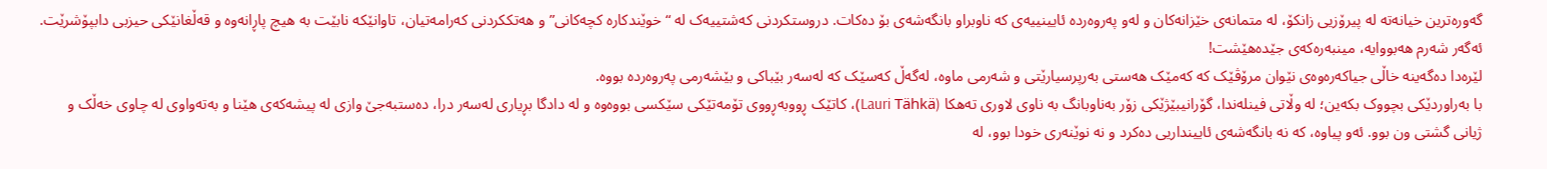گەورەترین خیانەتە لە پیرۆزیی زانکۆ، لە متمانەی خێزانەکان و لەو پەروەردە ئایینییەی کە ناوبراو بانگەشەی بۆ دەکات. دروستکردنی کەشتییەک لە “خوێندکارە کچەکانی” و هەتککردنی کەرامەتیان، تاوانێکە نابێت بە هیچ پاڕانەوە و قەڵغانێکی حیزبی دابپۆشرێت.
ئەگەر شەرم هەبووایە، مینبەرەکەی جێدەهێشت!
لێرەدا دەگەینە خاڵی جیاکەرەوەی نێوان مرۆڤێک کە کەمێک هەستی بەرپرسیارێتی و شەرمی ماوە، لەگەڵ کەسێک کە لەسەر بێباکی و بێشەرمی پەروەردە بووە.
با بەراوردێکی بچووک بکەین؛ لە وڵاتی فینلەندا، گۆرانیبێژێکی زۆر بەناوبانگ بە ناوی لاوری تەهکا (Lauri Tähkä)، کاتێک ڕووبەڕووی تۆمەتێکی سێکسی بووەوە و لە دادگا بڕیاری لەسەر درا، دەستبەجێ وازی لە پیشەکەی هێنا و بەتەواوی لە چاوی خەڵک و ژیانی گشتی ون بوو. ئەو پیاوە، کە نە بانگەشەی ئایینداریی دەکرد و نە نوێنەری خودا بوو، لە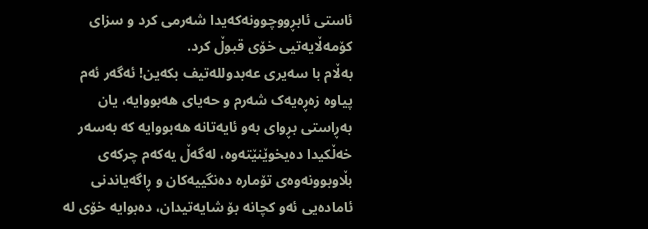ئاستی ئابڕووچوونەکەیدا شەرمی کرد و سزای کۆمەڵایەتیی خۆی قبوڵ کرد.
بەڵام با سەیری عەبدوللەتیف بکەین! ئەگەر ئەم پیاوە زەڕەیەک شەرم و حەیای هەبووایە، یان بەڕاستی بڕوای بەو ئایەتانە هەبووایە کە بەسەر خەڵکیدا دەیخوێنێتەوە، لەگەڵ یەکەم چرکەی بڵاوبوونەوەی تۆمارە دەنگییەکان و ڕاگەیاندنی ئامادەیی ئەو کچانە بۆ شایەتیدان، دەبوایە خۆی لە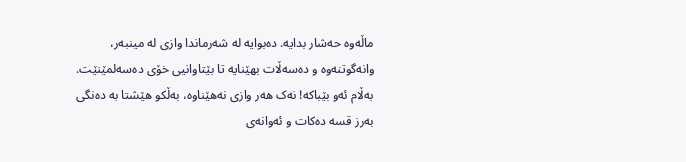ماڵەوە حەشار بدایە. دەبوایە لە شەرماندا وازی لە مینبەر، وانەگوتنەوە و دەسەڵات بهێنایە تا بێتاوانیی خۆی دەسەلمێنێت.
بەڵام ئەو بێباکە! نەک هەر وازی نەهێناوە، بەڵکو هێشتا بە دەنگی بەرز قسە دەکات و ئەوانەی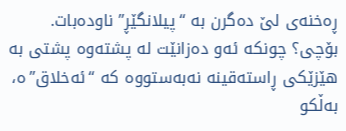ڕەخنەی لێ دەگرن بە “پیلانگێڕ” ناودەبات. بۆچی؟ چونکە ئەو دەزانێت لە پشتەوە پشتی بە هێزێکی ڕاستەقینە نەبەستووە کە “ئەخلاق”ە، بەڵکو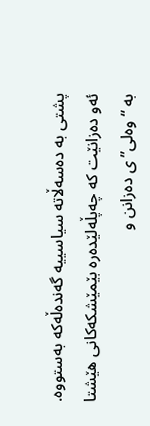پشتی بە دەسەڵاتە سیاسییە گەندەڵەکە بەستووە. ئەو دەزانێت کە چەپڵەلێدەرە بێمێشکەکانی هێشتا بە “وەلی”ی دەزانن و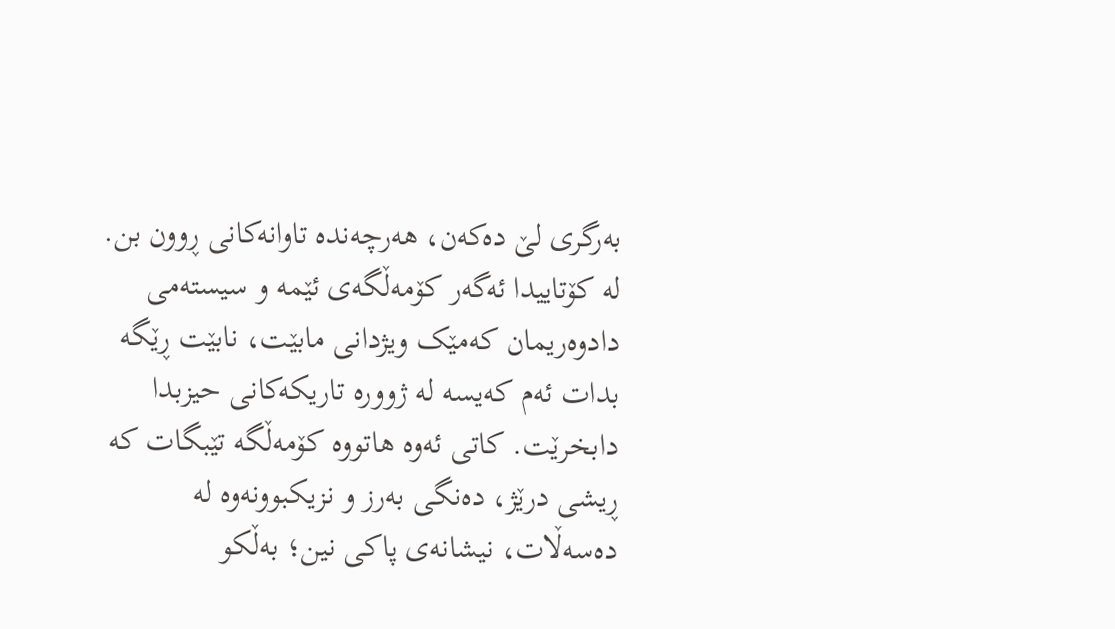بەرگری لێ دەکەن، هەرچەندە تاوانەکانی ڕوون بن.
لە کۆتاییدا ئەگەر کۆمەڵگەی ئێمە و سیستەمی دادوەریمان کەمێک ویژدانی مابێت، نابێت ڕێگە بدات ئەم کەیسە لە ژوورە تاریکەکانی حیزبدا دابخرێت. کاتی ئەوە هاتووە کۆمەڵگە تێبگات کە ڕیشی درێژ، دەنگی بەرز و نزیکبوونەوە لە دەسەڵات، نیشانەی پاکی نین؛ بەڵکو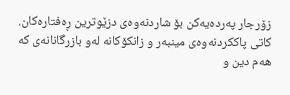زۆرجار پەردەیەکن بۆ شاردنەوەی دزێوترین ڕەفتارەکان. کاتی پاککردنەوەی مینبەر و زانکۆکانە لەو بازرگانانەی کە هەم دین و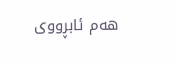هەم ئابڕووی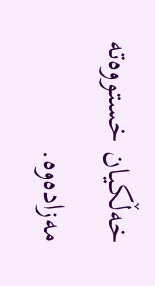خەڵکیان خستووەتە مەزادەوە.